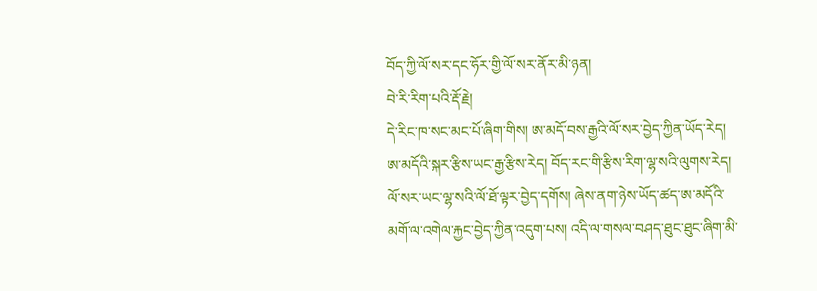བོད་ཀྱི་ལོ་སར་དང་ཧོར་གྱི་ལོ་སར་ནོར་མི་ཉན།
བེ་རི་རིག་པའི་རྡོ་རྗེ།
དེ་རིང་ཁ་སང་མང་པོ་ཞིག་གིས། ཨ་མདོ་བས་རྒྱའི་ལོ་སར་བྱེད་ཀྱིན་ཡོད་རེད། ཨ་མདོའི་སྐར་རྩིས་ཡང་རྒྱ་རྩིས་རེད། བོད་རང་གི་རྩིས་རིག་ལྷ་སའི་ལུགས་རེད། ལོ་སར་ཡང་ལྷ་སའི་ལོ་ཐོ་ལྟར་བྱེད་དགོས། ཞེས་ནག་ཉེས་ཡོད་ཚད་ཨ་མདོའི་མགོ་ལ་འགེལ་རྐྱང་བྱེད་ཀྱིན་འདུག་པས། འདི་ལ་གསལ་བཤད་ཐུང་ཐུང་ཞིག་མི་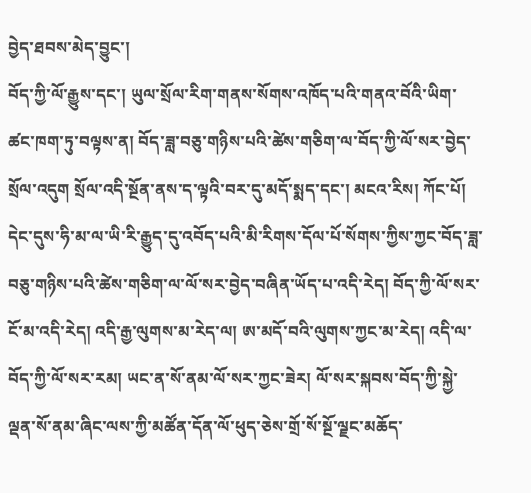བྱེད་ཐབས་མེད་བྱུང་།
བོད་ཀྱི་ལོ་རྒྱུས་དང་། ཡུལ་སྲོལ་རིག་གནས་སོགས་འཁོད་པའི་གནའ་བོའི་ཡིག་ཚང་ཁག་ཏུ་བལྟས་ན། བོད་ཟླ་བཅུ་གཉིས་པའི་ཚེས་གཅིག་ལ་བོད་ཀྱི་ལོ་སར་བྱེད་སྲོལ་འདུག སྲོལ་འདི་སྔོན་ནས་ད་ལྟའི་བར་དུ་མདོ་སྨད་དང་། མངའ་རིས། ཀོང་པོ། དེང་དུས་ཧི་མ་ལ་ཡི་རི་རྒྱུད་དུ་འབོད་པའི་མི་རིགས་དོལ་པོ་སོགས་ཀྱིས་ཀྱང་བོད་ཟླ་བཅུ་གཉིས་པའི་ཚེས་གཅིག་ལ་ལོ་སར་བྱེད་བཞིན་ཡོད་པ་འདི་རེད། བོད་ཀྱི་ལོ་སར་ངོ་མ་འདི་རེད། འདི་རྒྱ་ལུགས་མ་རེད་ལ། ཨ་མདོ་བའི་ལུགས་ཀྱང་མ་རེད། འདི་ལ་བོད་ཀྱི་ལོ་སར་རམ། ཡང་ན་སོ་ནམ་ལོ་སར་ཀྱང་ཟེར། ལོ་སར་སྐབས་བོད་ཀྱི་སྐྱེ་ལྡན་སོ་ནམ་ཞིང་ལས་ཀྱི་མཚོན་དོན་ལོ་ཕུད་ཅེས་གྲོ་སོ་སྔོ་ལྗང་མཆོད་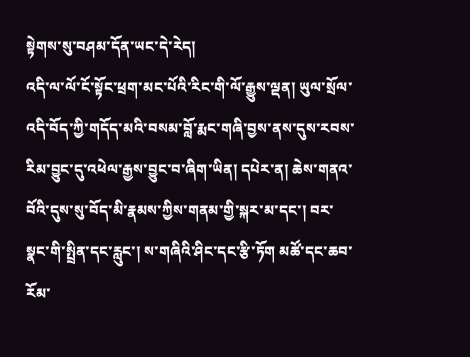སྟེགས་སུ་བཤམ་དོན་ཡང་དེ་རེད།
འདི་ལ་ལོ་ངོ་སྟོང་ཕྲག་མང་པོའི་རིང་གི་ལོ་རྒྱུས་ལྡན། ཡུལ་སྲོལ་འདི་བོད་ཀྱི་གདོད་མའི་བསམ་བློ་རྨང་གཞི་བྱས་ནས་དུས་རབས་རིམ་བྱུང་དུ་འཕེལ་རྒྱས་བྱུང་བ་ཞིག་ཡིན། དཔེར་ན། ཆེས་གནའ་བོའི་དུས་སུ་བོད་མི་རྣམས་ཀྱིས་གནམ་གྱི་སྐར་མ་དང་། བར་སྣང་གི་སྤྲིན་དང་རླུང་། ས་གཞིའི་ཤིང་དང་རྩི་ཏོག མཚོ་དང་ཆབ་རོམ་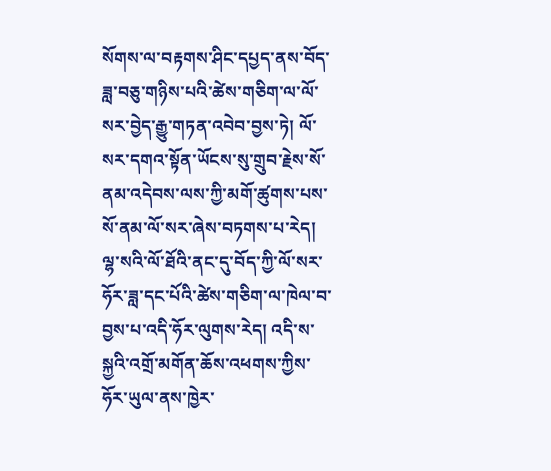སོགས་ལ་བརྟགས་ཤིང་དཔྱད་ནས་བོད་ཟླ་བཅུ་གཉིས་པའི་ཚེས་གཅིག་ལ་ལོ་སར་བྱེད་རྒྱུ་གཏན་འབེབ་བྱས་ཏེ། ལོ་སར་དགའ་སྟོན་ཡོངས་སུ་གྲུབ་རྗེས་སོ་ནམ་འདེབས་ལས་ཀྱི་མགོ་ཚུགས་པས་སོ་ནམ་ལོ་སར་ཞེས་བཏགས་པ་རེད།
ལྷ་སའི་ལོ་ཐོའི་ནང་དུ་བོད་ཀྱི་ལོ་སར་ཧོར་ཟླ་དང་པོའི་ཚེས་གཅིག་ལ་ཁེལ་བ་བྱས་པ་འདི་ཧོར་ལུགས་རེད། འདི་ས་སྐྱའི་འགྲོ་མགོན་ཆོས་འཕགས་ཀྱིས་ཧོར་ཡུལ་ནས་ཁྱེར་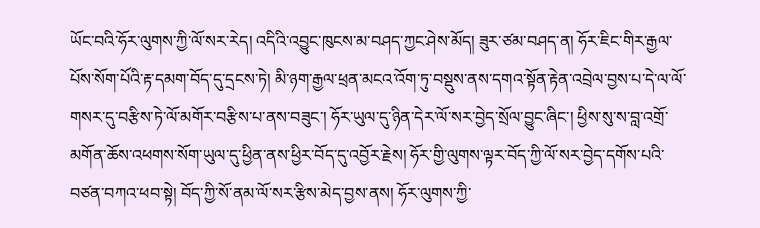ཡོང་བའི་ཧོར་ལུགས་ཀྱི་ལོ་སར་རེད། འདིའི་འབྱུང་ཁུངས་མ་བཤད་ཀྱང་ཤེས་མོད། ཟུར་ཙམ་བཤད་ན། ཧོར་ཇིང་གིར་རྒྱལ་པོས་སོག་པོའི་རྟ་དམག་བོད་དུ་དྲངས་ཏེ། མི་ཉག་རྒྱལ་ཕྲན་མངའ་འོག་ཏུ་བསྡུས་ནས་དགའ་སྟོན་རྟེན་འབྲེལ་བྱས་པ་དེ་ལ་ལོ་གསར་དུ་བརྩིས་ཏེ་ལོ་མགོར་བརྩིས་པ་ནས་བཟུང་། ཧོར་ཡུལ་དུ་ཉིན་དེར་ལོ་སར་བྱེད་སྲོལ་བྱུང་ཞིང་། ཕྱིས་སུ་ས་བླ་འགྲོ་མགོན་ཆོས་འཕགས་སོག་ཡུལ་དུ་ཕྱིན་ནས་ཕྱིར་བོད་དུ་འབྱོར་རྗེས། ཧོར་གྱི་ལུགས་ལྟར་བོད་ཀྱི་ལོ་སར་བྱེད་དགོས་པའི་བཙན་བཀའ་ཕབ་སྟེ། བོད་ཀྱི་སོ་ནམ་ལོ་སར་རྩིས་མེད་བྱས་ནས། ཧོར་ལུགས་ཀྱི་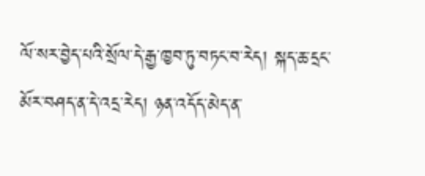ལོ་སར་བྱེད་པའི་སྲོལ་དེ་རྒྱ་ཁྱབ་ཏུ་བཏང་བ་རེད། སྐད་ཆ་དྲང་མོར་བཤད་ན་དེ་འདྲ་རེད། ཉན་འདོད་མེད་ན་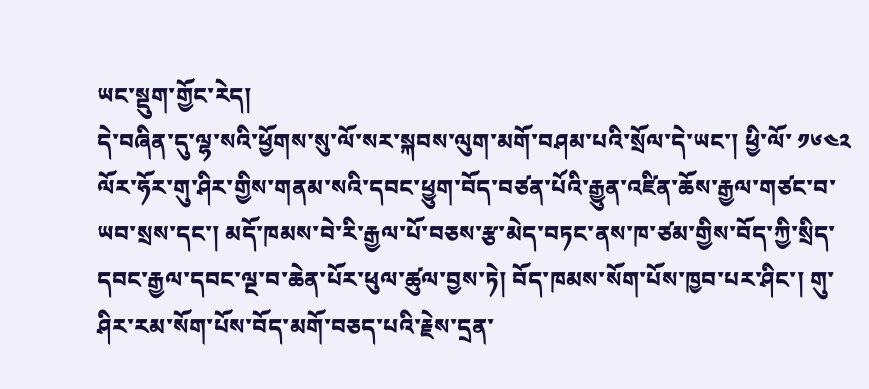ཡང་སྡུག་གྱོང་རེད།
དེ་བཞིན་དུ་ལྷ་སའི་ཕྱོགས་སུ་ལོ་སར་སྐབས་ལུག་མགོ་བཤམ་པའི་སྲོལ་དེ་ཡང་། ཕྱི་ལོ་ ༡༦༤༢ ལོར་ཧོར་གུ་ཤིར་གྱིས་གནམ་སའི་དབང་ཕྱུག་བོད་བཙན་པོའི་རྒྱུན་འཛིན་ཆོས་རྒྱལ་གཙང་བ་ཡབ་སྲས་དང་། མདོ་ཁམས་བེ་རི་རྒྱལ་པོ་བཅས་རྩ་མེད་བཏང་ནས་ཁ་ཙམ་གྱིས་བོད་ཀྱི་སྲིད་དབང་རྒྱལ་དབང་ལྔ་བ་ཆེན་པོར་ཕུལ་ཚུལ་བྱས་ཏེ། བོད་ཁམས་སོག་པོས་ཁྱབ་པར་ཤིང་། གུ་ཤིར་རམ་སོག་པོས་བོད་མགོ་བཅད་པའི་རྗེས་དྲན་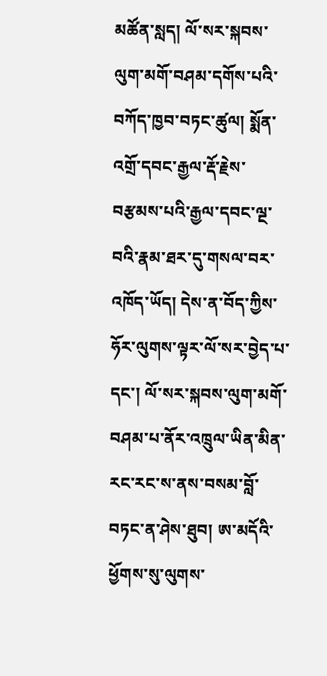མཚོན་སླད། ལོ་སར་སྐབས་ལུག་མགོ་བཤམ་དགོས་པའི་བཀོད་ཁྱབ་བཏང་ཚུལ། སྨོན་འགྲོ་དབང་རྒྱལ་རྡོ་རྗེས་བརྩམས་པའི་རྒྱལ་དབང་ལྔ་བའི་རྣམ་ཐར་དུ་གསལ་བར་འཁོད་ཡོད། དེས་ན་བོད་ཀྱིས་ཧོར་ལུགས་ལྟར་ལོ་སར་བྱེད་པ་དང་། ལོ་སར་སྐབས་ལུག་མགོ་བཤམ་པ་ནོར་འཁྲུལ་ཡིན་མིན་རང་རང་ས་ནས་བསམ་བློ་བཏང་ན་ཤེས་ཐུབ། ཨ་མདོའི་ཕྱོགས་སུ་ལུགས་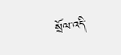སྲོལ་འདི་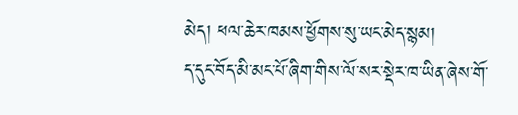མེད། ཕལ་ཆེར་ཁམས་ཕྱོགས་སུ་ཡང་མེད་སྙམ།
ད་དུང་བོད་མི་མང་པོ་ཞིག་གིས་ལོ་སར་སྡེར་ཁ་ཡིན་ཞེས་གོ་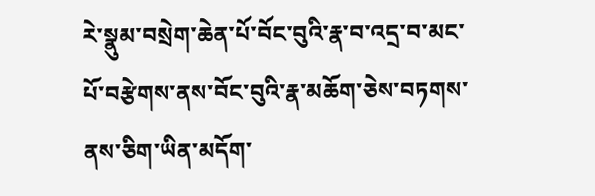རེ་སྣུམ་བསྲེག་ཆེན་པོ་བོང་བུའི་རྣ་བ་འདྲ་བ་མང་པོ་བརྩེགས་ནས་བོང་བུའི་རྣ་མཆོག་ཅེས་བཏགས་ནས་ཅིག་ཡིན་མདོག་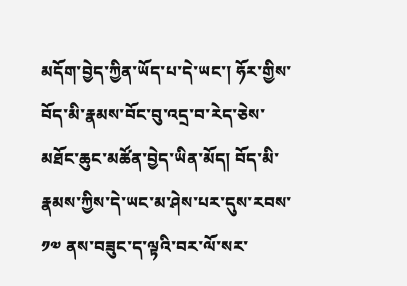མདོག་བྱེད་ཀྱིན་ཡོད་པ་དེ་ཡང་། ཧོར་གྱིས་བོད་མི་རྣམས་བོང་བུ་འདྲ་བ་རེད་ཅེས་མཐོང་ཆུང་མཚོན་བྱེད་ཡིན་མོད། བོད་མི་རྣམས་ཀྱིས་དེ་ཡང་མ་ཤེས་པར་དུས་རབས་ ༡༧ ནས་བཟུང་ད་ལྟའི་བར་ལོ་སར་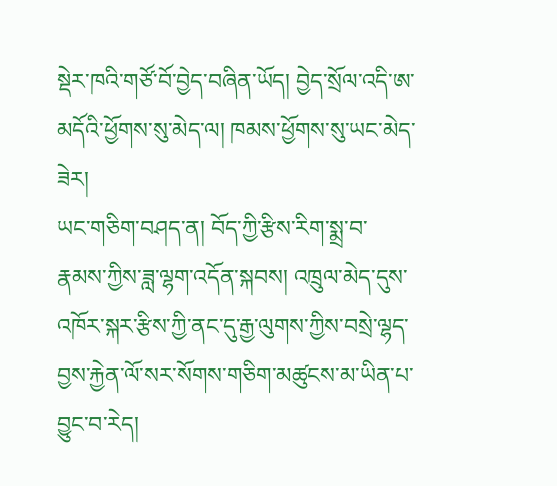སྡེར་ཁའི་གཙོ་བོ་བྱེད་བཞིན་ཡོད། བྱེད་སྲོལ་འདི་ཨ་མདོའི་ཕྱོགས་སུ་མེད་ལ། ཁམས་ཕྱོགས་སུ་ཡང་མེད་ཟེར།
ཡང་གཅིག་བཤད་ན། བོད་ཀྱི་རྩིས་རིག་སྨྲ་བ་རྣམས་ཀྱིས་ཟླ་ལྷག་འདོན་སྐབས། འཁྲུལ་མེད་དུས་འཁོར་སྐར་རྩིས་ཀྱི་ནང་དུ་རྒྱ་ལུགས་ཀྱིས་བསྲེ་ལྷད་བྱས་རྐྱེན་ལོ་སར་སོགས་གཅིག་མཚུངས་མ་ཡིན་པ་བྱུང་བ་རེད།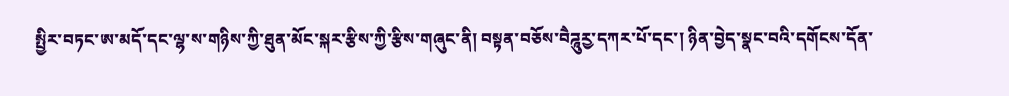སྤྱིར་བཏང་ཨ་མདོ་དང་ལྷ་ས་གཉིས་ཀྱི་ཐུན་མོང་སྐར་རྩིས་ཀྱི་རྩིས་གཞུང་ནི། བསྟན་བཅོས་བཻཌཱུརྱ་དཀར་པོ་དང་། ཉིན་བྱེད་སྣང་བའི་དགོངས་དོན་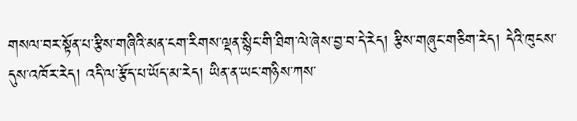གསལ་བར་སྟོན་པ་རྩིས་གཞིའི་མན་ངག་རིགས་ལྡན་སྙིང་གི་ཐིག་ལེ་ཞེས་བྱ་བ་དེ་རེད། རྩིས་གཞུང་གཅིག་རེད། དེའི་ཁུངས་དུས་འཁོར་རེད། འདི་ལ་རྩོད་པ་ཡོད་མ་རེད། ཡིན་ན་ཡང་གཉིས་ཀས་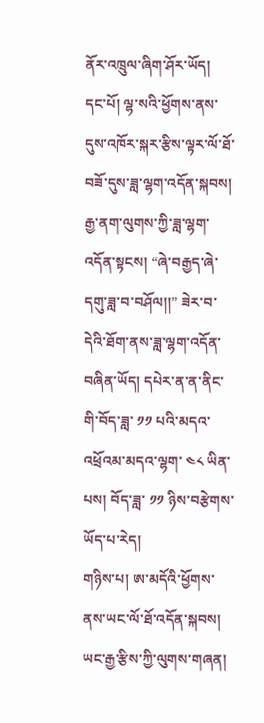ནོར་འཁྲུལ་ཞིག་ཤོར་ཡོད།
དང་པོ། ལྷ་སའི་ཕྱོགས་ནས་དུས་འཁོར་སྐར་རྩིས་ལྟར་ལོ་ཐོ་བཟོ་དུས་ཟླ་ལྷག་འདོན་སྐབས། རྒྱ་ནག་ལུགས་ཀྱི་ཟླ་ལྷག་འདོན་སྟངས། “ཞེ་བརྒྱད་ཞེ་དགུ་ཟླ་བ་བཤོལ།།” ཟེར་བ་དེའི་ཐོག་ནས་ཟླ་ལྷག་འདོན་བཞིན་ཡོད། དཔེར་ན་ན་ནིང་གི་བོད་ཟླ་ ༡༡ པའི་མདའ་འཕྲོའམ་མདའ་ལྷག་ ༤༨ ཡིན་པས། བོད་ཟླ་ ༡༡ ཉིས་བརྩེགས་ཡོད་པ་རེད།
གཉིས་པ། ཨ་མདོའི་ཕྱོགས་ནས་ཡང་ལོ་ཐོ་འདོན་སྐབས། ཡང་རྒྱ་རྩིས་ཀྱི་ལུགས་གཞན།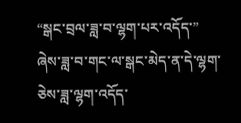“སྒང་བྲལ་ཟླ་བ་ལྷག་པར་འདོད་” ཞེས་ཟླ་བ་གང་ལ་སྒང་མེད་ན་དེ་ལྷག་ཅེས་ཟླ་ལྷག་འདོད་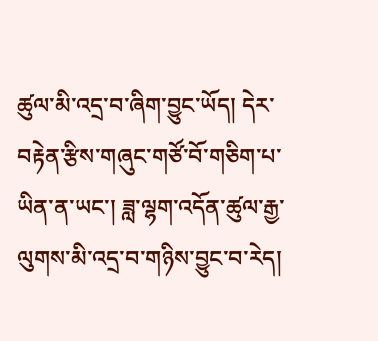ཚུལ་མི་འདྲ་བ་ཞིག་བྱུང་ཡོད། དེར་བརྟེན་རྩིས་གཞུང་གཙོ་བོ་གཅིག་པ་ཡིན་ན་ཡང་། ཟླ་ལྷག་འདོན་ཚུལ་རྒྱ་ལུགས་མི་འདྲ་བ་གཉིས་བྱུང་བ་རེད།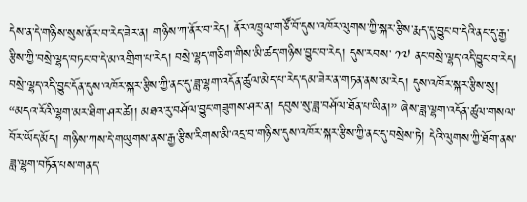དེས་ན་དེ་གཉིས་སུས་ནོར་བ་རེད་ཟེར་ན། གཉིས་ཀ་ནོར་བ་རེད། ནོར་འཁྲུལ་གཙོ་བོ་དུས་འཁོར་ལུགས་ཀྱི་སྐར་རྩིས་རྨད་དུ་བྱུང་བ་དེའི་ནང་དུ་རྒྱ་རྩིས་ཀྱི་བསྲེ་ལྷད་བཏང་བ་དེ་མ་འགྲིག་པ་རེད། བསྲེ་ལྷད་གཅིག་གིས་མི་ཚད་གཉིས་བྱུང་བ་རེད། དུས་རབས་ ༡༧ ནང་བསྲེ་ལྷད་འདི་བྱུང་བ་རེད། བསྲེ་ལྷད་འདི་བྱུང་དོན་དུས་འཁོར་སྐར་རྩིས་ཀྱི་ནང་དུ་ཟླ་ལྷག་འདོན་ཚུལ་མེད་པ་རེད་དམ་ཟེར་ན་གཏན་ནས་མ་རེད། དུས་འཁོར་སྐར་རྩིས་སུ། “མདའ་རོའི་ལྷག་མར་ཐིག་ཤར་ཚེ།། མཐའ་རུ་བཤོལ་བྱུང་གཟུགས་ཤར་ན། དབུས་སུ་ཟླ་བཤོལ་ཐོན་པ་ཡིན།” ཞེས་ཟླ་ལྷག་འདོན་ཚུལ་གསལ་བོར་ཡོད་མོད། གཉིས་ཀས་དེ་གཡུགས་ནས་རྒྱ་རྩིས་རིགས་མི་འདྲ་བ་གཉིས་དུས་འཁོར་སྐར་རྩིས་ཀྱི་ནང་དུ་བསྲེས་ཏེ། དེའི་ལུགས་ཀྱི་ཐོག་ནས་ཟླ་ལྷག་བཏོན་པས་གནད་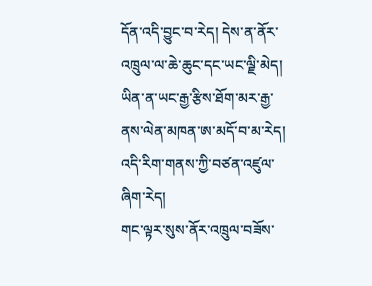དོན་འདི་བྱུང་བ་རེད། དེས་ན་ནོར་འཁྲུལ་ལ་ཆེ་ཆུང་དང་ཡང་ལྗི་མེད། ཡིན་ན་ཡང་རྒྱ་རྩིས་ཐོག་མར་རྒྱ་ནས་ལེན་མཁན་ཨ་མདོ་བ་མ་རེད། འདི་རིག་གནས་ཀྱི་བཙན་འཛུལ་ཞིག་རེད།
གང་ལྟར་སུས་ནོར་འཁྲུལ་བཟོས་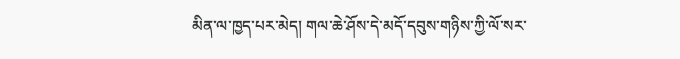མིན་ལ་ཁྱད་པར་མེད། གལ་ཆེ་ཤོས་དེ་མདོ་དབུས་གཉིས་ཀྱི་ལོ་སར་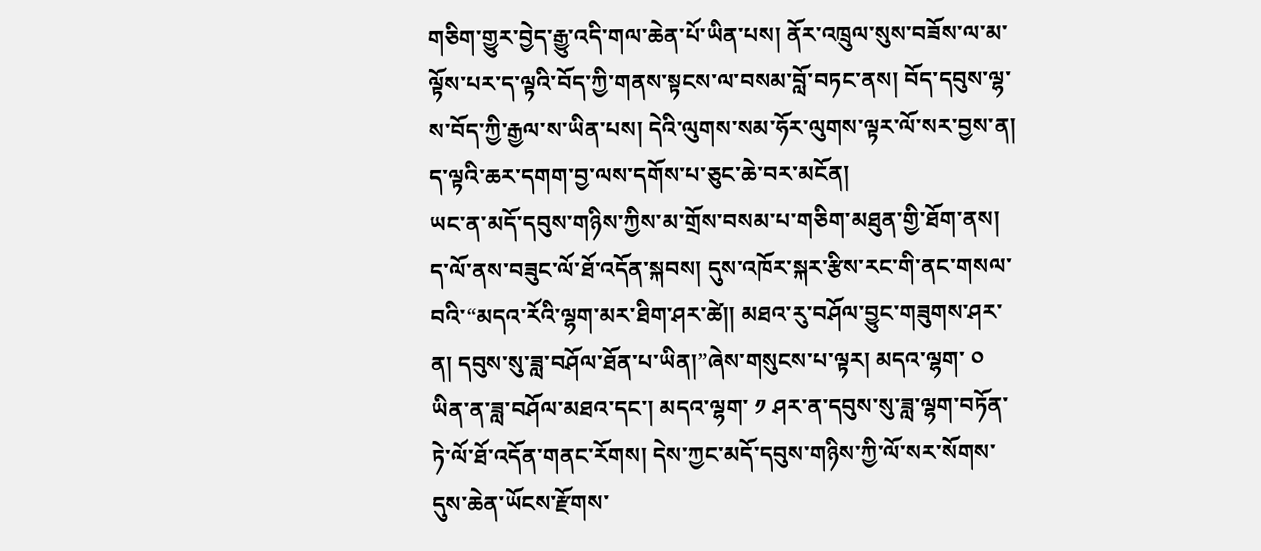གཅིག་གྱུར་བྱེད་རྒྱུ་འདི་གལ་ཆེན་པོ་ཡིན་པས། ནོར་འཁྲུལ་སུས་བཟོས་ལ་མ་ལྟོས་པར་ད་ལྟའི་བོད་ཀྱི་གནས་སྟངས་ལ་བསམ་བློ་བཏང་ནས། བོད་དབུས་ལྷ་ས་བོད་ཀྱི་རྒྱལ་ས་ཡིན་པས། དེའི་ལུགས་སམ་ཧོར་ལུགས་ལྟར་ལོ་སར་བྱས་ན། ད་ལྟའི་ཆར་དགག་བྱ་ལས་དགོས་པ་ཅུང་ཆེ་བར་མངོན།
ཡང་ན་མདོ་དབུས་གཉིས་ཀྱིས་མ་གྲོས་བསམ་པ་གཅིག་མཐུན་གྱི་ཐོག་ནས། ད་ལོ་ནས་བཟུང་ལོ་ཐོ་འདོན་སྐབས། དུས་འཁོར་སྐར་རྩིས་རང་གི་ནང་གསལ་བའི་“མདའ་རོའི་ལྷག་མར་ཐིག་ཤར་ཚེ།། མཐའ་རུ་བཤོལ་བྱུང་གཟུགས་ཤར་ན། དབུས་སུ་ཟླ་བཤོལ་ཐོན་པ་ཡིན།”ཞེས་གསུངས་པ་ལྟར། མདའ་ལྷག་ ༠ ཡིན་ན་ཟླ་བཤོལ་མཐའ་དང་། མདའ་ལྷག་ ༡ ཤར་ན་དབུས་སུ་ཟླ་ལྷག་བཏོན་ཏེ་ལོ་ཐོ་འདོན་གནང་རོགས། དེས་ཀྱང་མདོ་དབུས་གཉིས་ཀྱི་ལོ་སར་སོགས་དུས་ཆེན་ཡོངས་རྫོགས་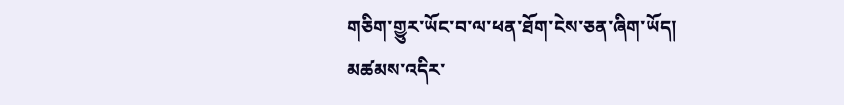གཅིག་གྱུར་ཡོང་བ་ལ་ཕན་ཐོག་ངེས་ཅན་ཞིག་ཡོད།
མཚམས་འདིར་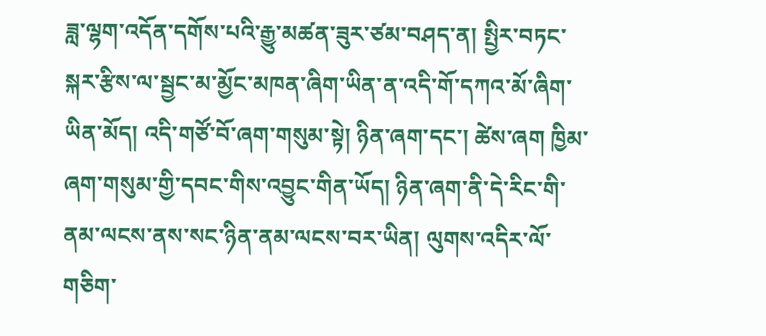ཟླ་ལྷག་འདོན་དགོས་པའི་རྒྱུ་མཚན་ཟུར་ཙམ་བཤད་ན། སྤྱིར་བཏང་སྐར་རྩིས་ལ་སྦྱང་མ་མྱོང་མཁན་ཞིག་ཡིན་ན་འདི་གོ་དཀའ་མོ་ཞིག་ཡིན་མོད། འདི་གཙོ་བོ་ཞག་གསུམ་སྟེ། ཉིན་ཞག་དང་། ཚེས་ཞག ཁྱིམ་ཞག་གསུམ་གྱི་དབང་གིས་འབྱུང་གིན་ཡོད། ཉིན་ཞག་ནི་དེ་རིང་གི་ནམ་ལངས་ནས་སང་ཉིན་ནམ་ལངས་བར་ཡིན། ལུགས་འདིར་ལོ་གཅིག་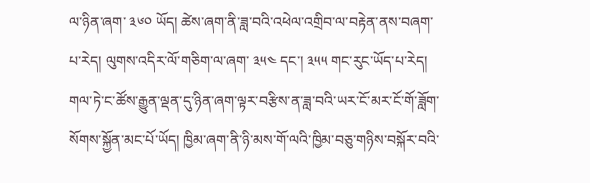ལ་ཉིན་ཞག་ ༣༦༠ ཡོད། ཚེས་ཞག་ནི་ཟླ་བའི་འཕེལ་འགྲིབ་ལ་བརྟེན་ནས་བཞག་པ་རེད། ལུགས་འདིར་ལོ་གཅིག་ལ་ཞག་ ༣༥༤ དང་། ༣༥༥ གང་རུང་ཡོད་པ་རེད། གལ་ཏེ་ང་ཚོས་རྒྱུན་ལྡན་དུ་ཉིན་ཞག་ལྟར་བརྩིས་ན་ཟླ་བའི་ཡར་ངོ་མར་ངོ་གོ་ཟློག་སོགས་སྐྱོན་མང་པོ་ཡོད། ཁྱིམ་ཞག་ནི་ཉི་མས་གོ་ལའི་ཁྱིམ་བཅུ་གཉིས་བསྐོར་བའི་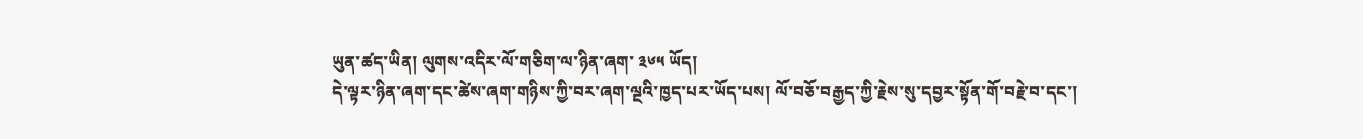ཡུན་ཚད་ཡིན། ལུགས་འདིར་ལོ་གཅིག་ལ་ཉིན་ཞག་ ༣༦༥ ཡོད།
དེ་ལྟར་ཉིན་ཞག་དང་ཚེས་ཞག་གཉིས་ཀྱི་བར་ཞག་ལྔའི་ཁྱད་པར་ཡོད་པས། ལོ་བཅོ་བརྒྱད་ཀྱི་རྗེས་སུ་དབྱར་སྟོན་གོ་བརྗེ་བ་དང་།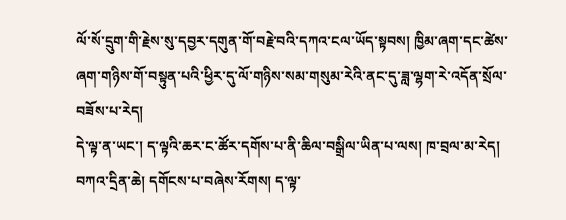ལོ་སོ་དྲུག་གི་རྗེས་སུ་དབྱར་དགུན་གོ་བརྗེ་བའི་དཀའ་ངལ་ཡོད་སྟབས། ཁྱིམ་ཞག་དང་ཚེས་ཞག་གཉིས་གོ་བསྟུན་པའི་ཕྱིར་དུ་ལོ་གཉིས་སམ་གསུམ་རེའི་ནང་དུ་ཟླ་ལྷག་རེ་འདོན་སྲོལ་བཟོས་པ་རེད།
དེ་ལྟ་ན་ཡང་། ད་ལྟའི་ཆར་ང་ཚོར་དགོས་པ་ནི་ཆིལ་བསྒྲིལ་ཡིན་པ་ལས། ཁ་བྲལ་མ་རེད། བཀའ་དྲིན་ཆེ། དགོངས་པ་བཞེས་རོགས། ད་ལྟ་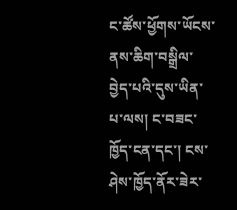ང་ཚོས་ཕྱོགས་ཡོངས་ནས་ཆིག་བསྒྲིལ་བྱེད་པའི་དུས་ཡིན་པ་ལས། ང་བཟང་ཁྱོད་ངན་དང་། ངས་ཤེས་ཁྱོད་ནོར་ཟེར་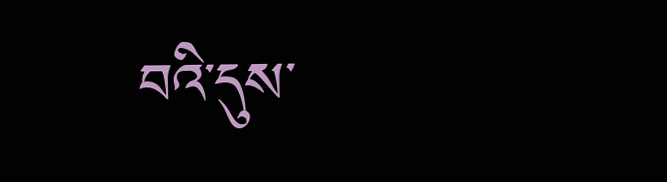བའི་དུས་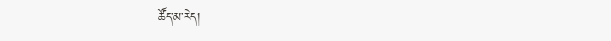ཚོད་མ་རེད།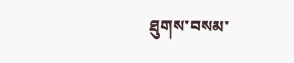ཐུགས་བསམ་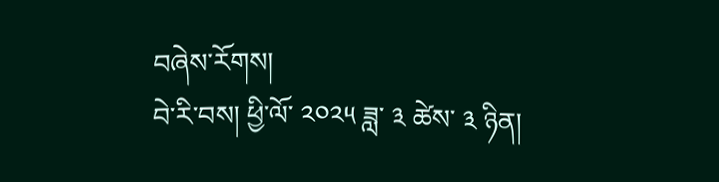བཞེས་རོགས།
བེ་རི་བས། ཕྱི་ལོ་ ༢༠༢༥ ཟླ་ ༣ ཚེས་ ༣ ཉིན།